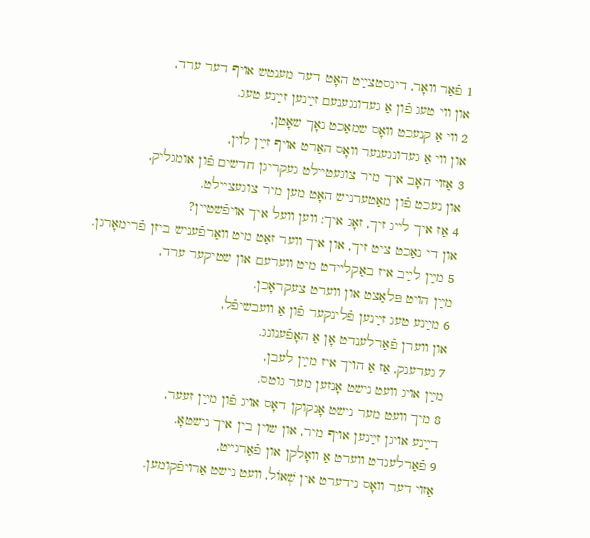1 פֿאַר װאָר, דינסטצײַט האָט דער מענטש אױף דער ערד,
און װי טעג פֿון אַ געדונגענעם זײַנען זײַנע טעג.
2 װי אַ קנעכט װאָס שמאַכט נאָך שאָטן,
און װי אַ געדונגענער װאָס האַרט אױף זײַן לױן,
3 אַזױ האָב איך מיר צוגעטײלט געקריגן חדשים פֿון אומגליק,
און נעכט פֿון מאַטערניש האָט מען מיר צוגעצײלט.
4 אַז איך לײג זיך, זאָג איך: װען װעל איך אױפֿשטײן?
און די נאַכט ציט זיך, און איך װער זאַט מיט װאַרפֿעניש ביזן פֿרימאָרגן.
5 מײַן לײַב איז באַקלײדט מיט װערעם און שטיקער ערד,
מײַן הױט פּלאַצט און װערט צעקראָכן.
6 מײַנע טעג זײַנען פֿלינקער פֿון אַ װעבשיפֿל,
און װערן פֿאַרלענדט אָן אַ האָפֿענונג.
7 געדענק, אַז אַ הױך איז מײַן לעבן,
מײַן אױג װעט נישט אָנזען מער גוטס.
8 מיך װעט מער נישט אָנקוקן דאָס אױג פֿון מײַן זעער,
דײַנע אױגן זײַנען אױף מיר, און שױן בין איך נישטאָ.
9 פֿאַרלענדט װערט אַ װאָלקן און פֿאַרגײט,
אַזױ דער װאָס נידערט אין שְׁאֹול, װעט נישט אַרױפֿקומען.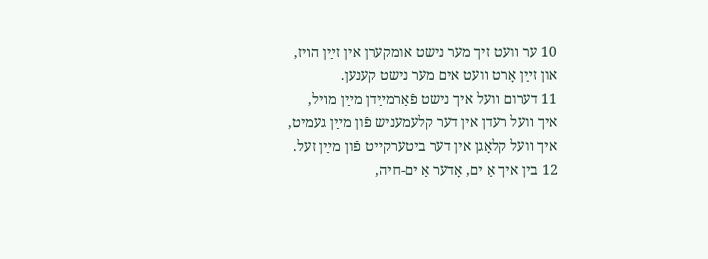10 ער װעט זיך מער נישט אומקערן אין זײַן הױז,
און זײַן אָרט װעט אים מער נישט קענען.
11 דערום װעל איך נישט פֿאַרמײַדן מײַן מױל,
איך װעל רעדן אין דער קלעמעניש פֿון מײַן געמיט,
איך װעל קלאָגן אין דער ביטערקײט פֿון מײַן זעל.
12 בין איך אַ ים, אָדער אַ ים-חיה,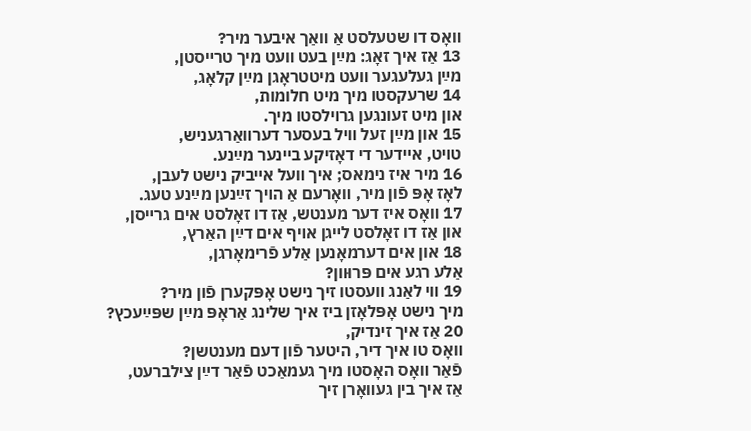װאָס דו שטעלסט אַ װאַך איבער מיר?
13 אַז איך זאָג: מײַן בעט װעט מיך טרײסטן,
מײַן געלעגער װעט מיטטראָגן מײַן קלאָג,
14 שרעקסטו מיך מיט חלומות,
און מיט זעונגען גרױלסטו מיך.
15 און מײַן זעל װיל בעסער דערװאַרגעניש,
טױט, אײדער די דאָזיקע בײנער מײַנע.
16 מיר איז נימאס; איך װעל אײביק נישט לעבן,
לאָז אָפּ פֿון מיר, װאָרעם אַ הױך זײַנען מײַנע טעג.
17 װאָס איז דער מענטש, אַז דו זאָלסט אים גרײסן,
און אַז דו זאָלסט לײגן אױף אים דײַן האַרץ,
18 און אים דערמאָנען אַלע פֿרימאָרגן,
אַלע רגע אים פּרוּװן?
19 װי לאַנג װעסטו זיך נישט אָפּקערן פֿון מיר?
מיך נישט אָפּלאָזן ביז איך שלינג אַראָפּ מײַן שפּײַעכץ?
20 אַז איך זינדיק,
װאָס טו איך דיר, היטער פֿון דעם מענטשן?
פֿאַר װאָס האָסטו מיך געמאַכט פֿאַר דײַן צילברעט,
אַז איך בין געװאָרן זיך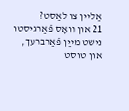אַלײן צו לאַסט?
21 און װאָס פֿאַרגיסטו נישט מײַן פֿאַרברעך,
און טוסט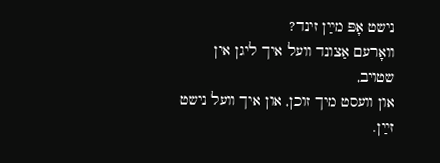נישט אָפּ מײַן זינד?
װאָרעם אַצונד װעל איך ליגן אין שטױב,
און װעסט מיך זוכן, און איך װעל נישט זײַן.